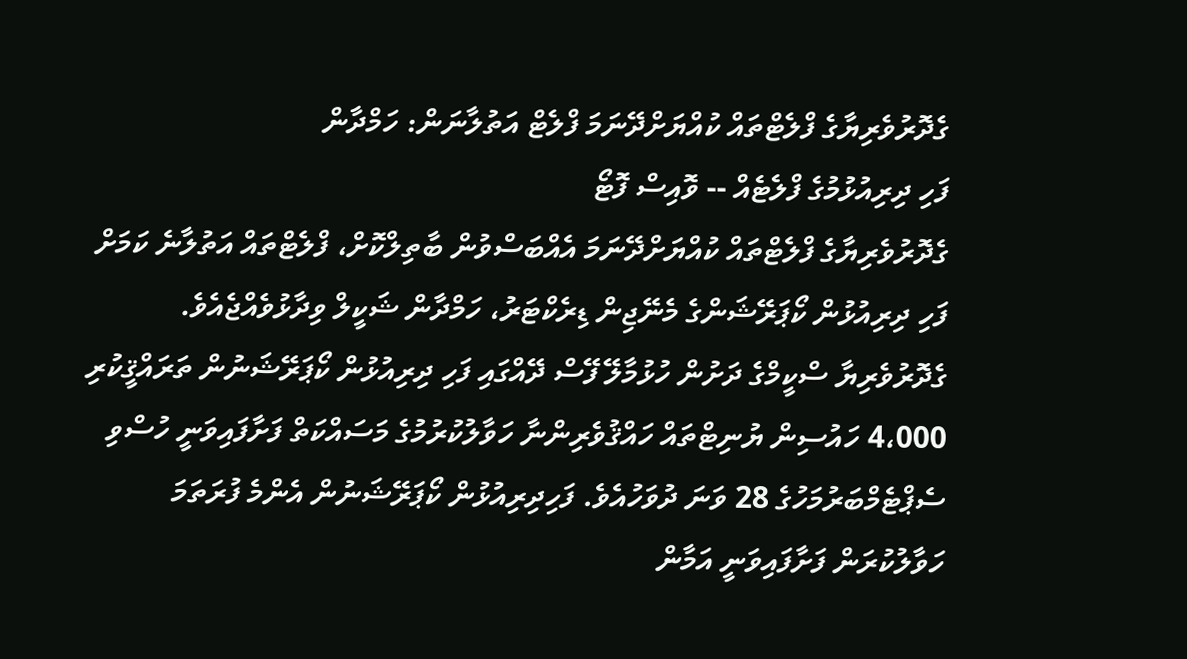ގެދޮރުވެރިޔާގެ ފްލެޓްތައް ކުއްޔަށްދޭނަމަ ފްލެޓް އަތުލާނަން: ހަމްދާން
ފަހި ދިރިއުޅުމުގެ ފްލެޓެއް -- ވޮއިސް ފޮޓޯ
ގެދޮރުވެރިޔާގެ ފްލެޓްތައް ކުއްޔަށްދޭނަމަ އެއްބަސްވުން ބާތިލްކޮށް، ފްލެޓްތައް އަތުލާނެ ކަމަށް ފަހި ދިރިއުޅުން ކޯޕަރޭޝަންގެ މެނޭޖިން ޑިރެކްޓަރު، ހަމްދާން ޝަކީލް ވިދާޅުވެއްޖެއެވެ.
ގެދޮރުވެރިޔާ ސްކީމްގެ ދަށުން ހުޅުމާލޭ ފޭސް ދޭއްގައި ފަހި ދިރިއުޅުން ކޯޕަރޭޝަނުން ތަރައްޤީކުރި 4،000 ހައުސިން ޔުނިޓްތައް ހައްޤުވެރިންނާ ހަވާލުކުރުމުގެ މަސައްކަތް ފަށާފައިވަނީ ހުސްވި ސެޕްޓެމްބަރުމަހުގެ 28 ވަނަ ދުވަހުއެވެ. ފަހިދިރިއުޅުން ކޯޕަރޭޝަނުން އެންމެ ފުރަތަމަ ހަވާލުކުރަން ފަށާފައިވަނީ އަމާން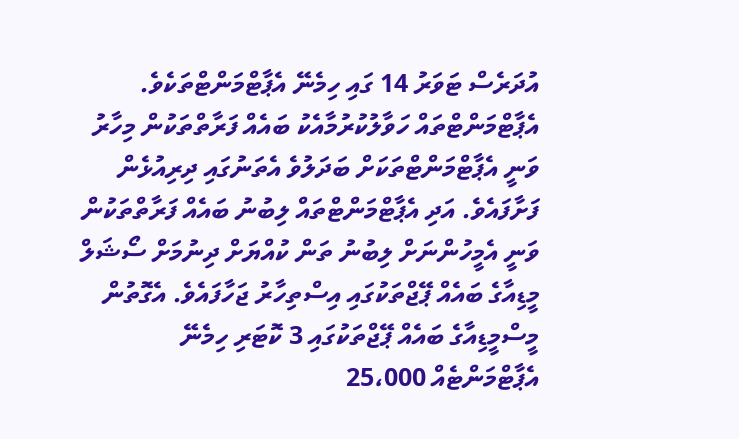އުދަރެސް ޓަވަރު 14 ގައި ހިމެނޭ އެޕާޓްމަންޓްތަކެވެ.
އެޕާޓްމަންޓްތައް ހަވާލުކުރުމާއެކު ބައެއް ފަރާތްތަކުން މިހާރު ވަނީ އެޕާޓްމަންޓްތަކަށް ބަދަލުވެ އެތަނުގައި ދިރިއުޅެން ފަށާފައެވެ. އަދި އެޕާޓްމަންޓްތައް ލިބުނު ބައެއް ފަރާތްތަކުން ވަނީ އެމީހުންނަށް ލިބުނު ތަން ކުއްޔަށް ދިނުމަށް ސޯޝަލް މީޑިއާގެ ބައެއް ޕޭޖްތަކުގައި އިސްތިހާރު ޖަހާފައެވެ. އެގޮތުން މީސްމީޑިއާގެ ބައެއް ޕޭޖްތަކުގައި 3 ކޮޓަރި ހިމެނޭ އެޕާޓްމަންޓެއް 25،000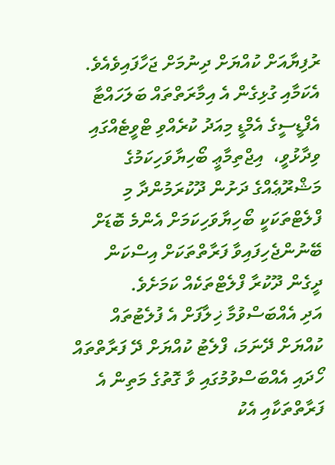ރުފިޔާއަށް ކުއްޔަށް ދިނުމަށް ޖަހާފައިވެއެވެ.
އެކަމާއި ގުޅިގެން އެ އިމާރަތްތައް ބަލަހައްޓާ އެފްޑީސީގެ އެމްޑީ މިއަދު ކުރެއްވި ޓްވީޓެއްގައި ވިދާޅުވީ،  އިޖްތިމާޢީ ބޯހިޔާވަހިކަމުގެ މަޝްރޫޢެއްގެ ދަށުން ދޫކުރަމުންދާ މި ފްލެޓްތަކަކީ ބޯހިޔާވަހިކަމަށް އެންމެ ބޮޑަށް ބޭނުންޖެހިފައިވާ ފަރާތްތަކަށް އިސްކަން ދީގެން ދޫކުރާ ފްލެޓްތަކެއް ކަމަށެވެ.
އަދި އެއްބަސްވުމާ ޚިލާފަށް އެ ފުލެޓުތައް ކުއްޔަށް ދޭނަމަ، ފްލެޓު ކުއްޔަށް ދޭ ފަރާތްތައް ހޯދައި އެއްބަސްވުމުގައި ވާ ގޮތުގެ މަތިން އެ ފަރާތްތަކާއި އެކު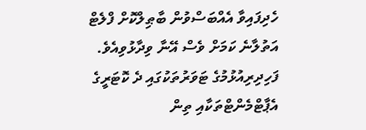ހެދިފައިވާ އެއްބަސްވުން ބާޠިލްކޮށް ފްލެޓް އަތުލާނެ ކަމަށް ވެސް އޭނާ ވިދާޅުވިއެވެ.
ފަހިދިރިއުޅުމުގެ ޓަވަރުތަކުގައި ދެ ކޮޓަރީގެ އެޕާޓްމެންޓްތަކާއި ތިން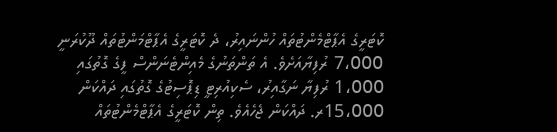ކޮޓަރީގެ އެޕާޓްމެންޓުތައް ހުންނައިރު، ދެ ކޮޓަރީގެ އެޕާޓްމަންޓުތައް ދޫކުރަނީ 7،000 ރުފިޔާއަށެވެ. އެ ތަންތަނުގެ މެއިންޓެނަންސް ފީގެ ގޮތުގައި 1،000 ރުފިޔާ ނަގާއިރު، ސެކިއުރިޓީ ޑިޕޮސިޓުގެ ގޮތުގައި ދައްކަން 15،000ރ. ދައްކަން ޖެހެއެވެ. ތިން ކޮޓަރީގެ އެޕާޓްމެންޓުތައް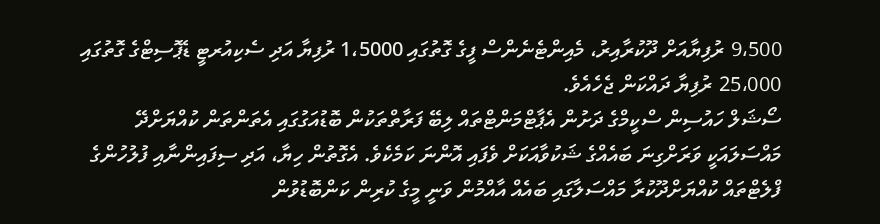9،500 ރުފިޔާއަށް ދޫކުރާއިރު، މެއިންޓެނެންސް ފީގެ ގޮތުގައި 1،5000 ރުފިޔާ އަދި ސެކިއުރޓީ ޑެޕޮސިޓްގެ ގޮތުގައި 25،000 ރުފިޔާ ދައްކަން ޖެހެއެވެ.
ސޯޝަލް ހައުސިން ސްކީމްގެ ދަށުން އެޕާޓްމަންޓްތައް ލިބޭ ފަރާތްތަކުން ބޮޑުއަގުގައި އެތަންތަން ކުއްޔަށްދޭ މައްސަލައަކީ ވަރަށްގިނަ ބައެއްގެ ޝަކުވާއަކަށް ވެފައި އޮންނަ ކަމެކެވެ. އެގޮތުން ހިޔާ، އަދި ސިފައިންނާއި ފުލުހުންގެ ފްލެޓްތައް ކުއްޔަށްދޫކުރާ މައްސަލާގައި ބައެއް އާއްމުން ވަނީ މީގެ ކުރިން ކަންބޮޑުވުން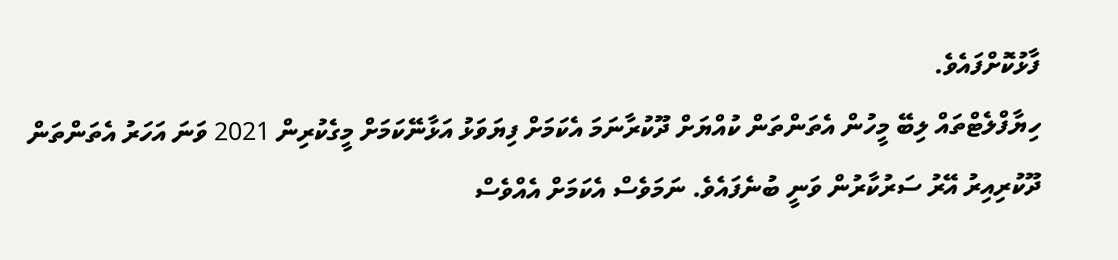ފާޅުކޮށްފައެވެ.
ހިޔާފްލެޓްތައް ލިބޭ މީހުން އެތަންތަން ކުއްޔަށް ދޫކުރާނަމަ އެކަމަށް ފިޔަވަޅު އަޅާނޭކަމަށް މީގެކުރިން 2021 ވަނަ އަހަރު އެތަންތަން ދޫކުރިއިރު އޭރު ސަރުކާރުން ވަނީ ބުނެފައެވެ. ނަމަވެސް އެކަމަށް އެއްވެސް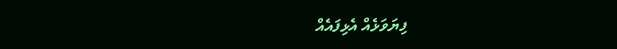ފިޔަވަޅެއް އެޅިފައެއް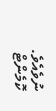ނުވެއެވެ.
ކޮމެންޓް